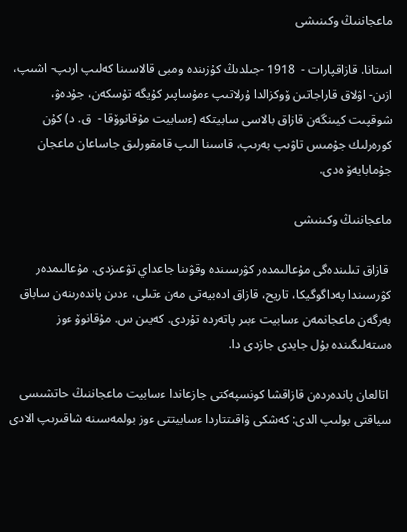ماعجاننىڭ وكىنىشى

استانا. قازاقپارات -  1918 -جىلدىڭ كۇزىندە ومبى قالاسىنا كەلىپ ارىپ- اشىپ، ازىن- اۋلاق قاراجاتىن ۆوكزالدا ۇرلاتىپ ءمۇساپىر كۇيگە تۇسكەن، جۇدەۋ، شوقپىت كيىنگەن قازاق بالاسى سابيتكە (ءسابيت مۇقانوۆقا -  ق. د) كۇن كورەرلىك جۇمىس تاۋىپ بەرىپ، قاسىنا الىپ قامقورلىق جاساعان ماعجان جۇمابايەۆ ەدى.

ماعجاننىڭ وكىنىشى

 قازاق تىلىندەگى مۇعالىمدەر كۋرسىندە وقۋىنا جاعداي تۋعىزدى. مۇعالىمدەر كۋرسىندا پەداگوگيكا، تاريح، قازاق ادەبيەتى مەن ءتىلى، ءدىن پاندەرىنەن ساباق بەرگەن ماعجانمەن ءسابيت ءبىر پاتەردە تۇردى. كەيىن س. مۇقانوۆ ءوز ەستەلىگىندە بۇل جايدى جازدى دا.

 اتالعان پاندەردەن قازاقشا كونسپەكتى جازعاندا ءسابيت ماعجاننىڭ حاتشىسى سياقتى بولىپ الدى: كەشكى ۋاقىتتاردا ءسابيتتى ءوز بولمەسىنە شاقىرىپ الادى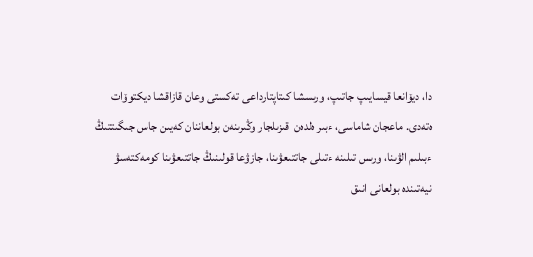دا، ديۆانعا قيسايىپ جاتىپ، ورىسشا كىتاپتارداعى تەكستى وعان قازاقشا ديكتوۆات ەتەدى. ماعجان شاماسى، ءبىر ەلدەن  قىزىلجار وڭىرىنەن بولعاننان كەيىن جاس جىگىتتىڭ ءبىلىم الۋىنا، ورىس تىلىنە ءتىلى جاتتىعۋىنا، جازۋعا قولىنىڭ جاتتىعۋىنا كومەكتەسۋ نيەتىندە بولعانى انىق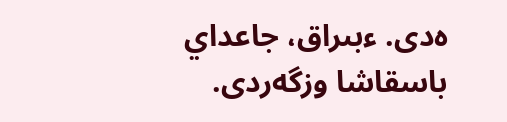ەدى. ءبىراق، جاعداي باسقاشا وزگەردى.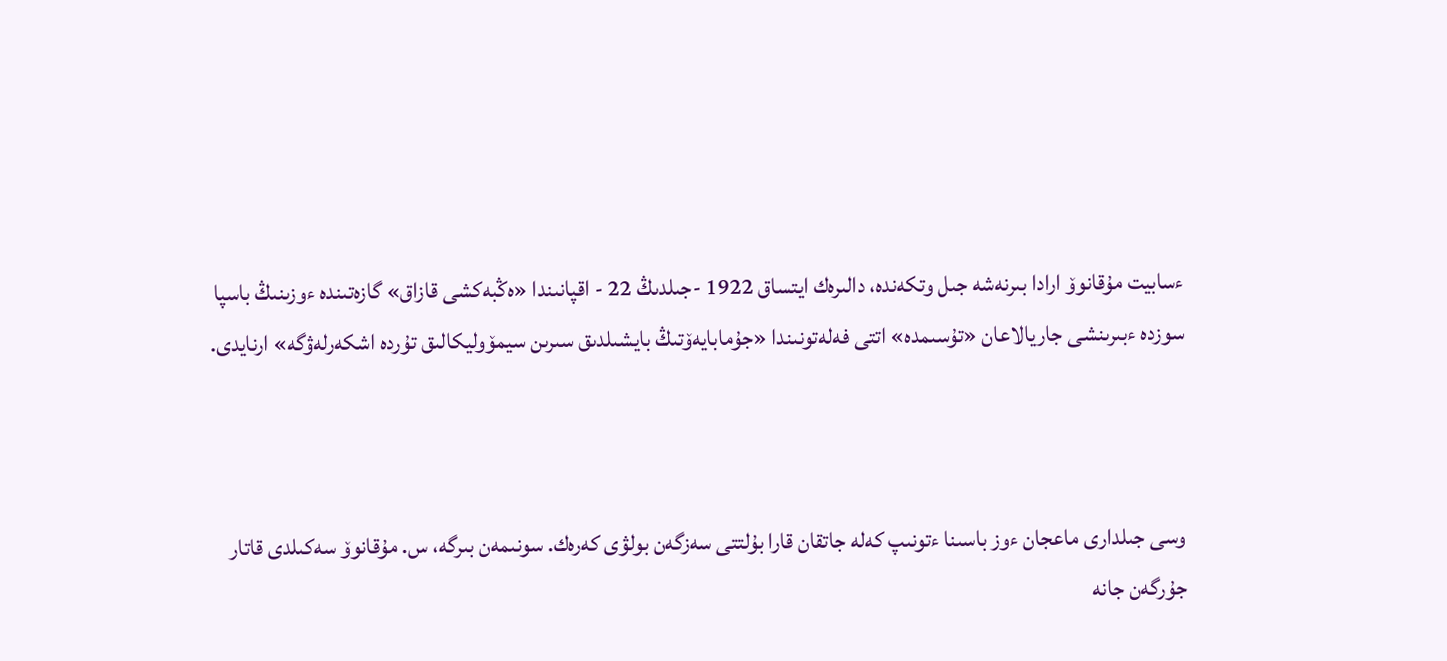ءسابيت مۇقانوۆ ارادا بىرنەشە جىل وتكەندە، دالىرەك ايتساق 1922 -جىلدىڭ 22 - اقپانىندا «ەڭبەكشى قازاق» گازەتىندە ءوزىنىڭ باسپا سوزدە ءبىرىنشى جاريالاعان «تۇسىمدە» اتتى فەلەتونىندا «جۇمابايەۆتىڭ بايشىلدىق سىرىن سيمۆوليكالىق تۇردە اشكەرلەۋگە» ارنايدى.



وسى جىلدارى ماعجان ءوز باسىنا ءتونىپ كەلە جاتقان قارا بۇلتتى سەزگەن بولۋى كەرەك. سونىمەن بىرگە، س. مۇقانوۆ سەكىلدى قاتار جۇرگەن جانە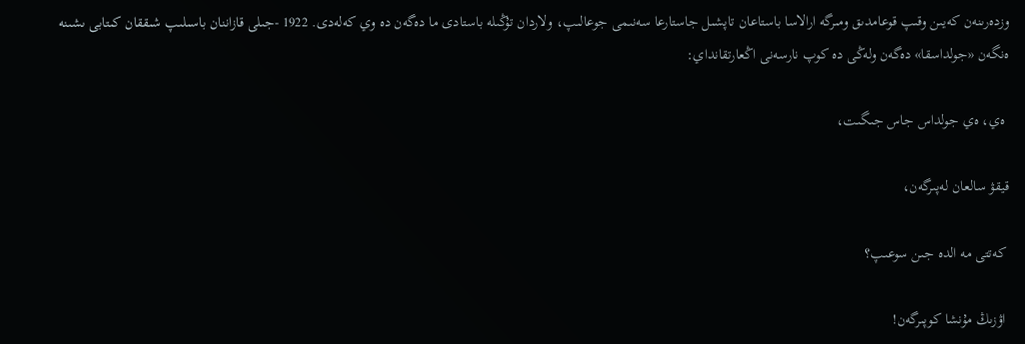وزدەرىنەن كەيىن وقىپ قوعامدىق ومىرگە ارالاسا باستاعان تاپشىل جاستارعا سەنىمى جوعالىپ، ولاردان تۇڭىلە باستادى ما دەگەن دە وي كەلەدى. 1922 -جىلى قازاننان باسىلىپ شىققان كىتابى ىشىنە ەنگەن «جولداسقا» دەگەن ولەڭى دە كوپ نارسەنى اڭعارتقانداي:

 ەي، ەي جولداس جاس جىگىت،

قيقۋ سالعان لەپىرگەن،

 كەتتى مە الدە جىن سوعىپ؟

 اۋزىڭ مۇنشا كوپىرگەن!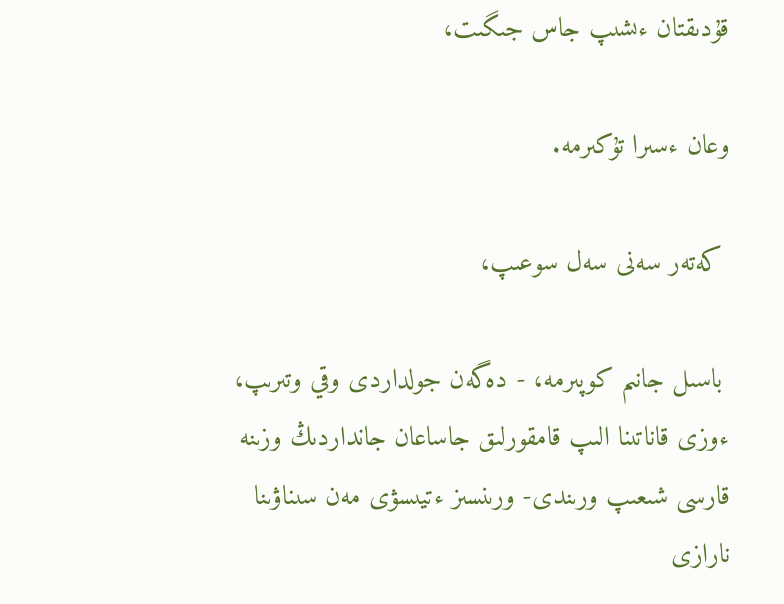قۇدىقتان ءىشىپ جاس جىگىت،

وعان ءسىرا تۇكىرمە.

 كەتەر سەنى سەل سوعىپ،

 باسىل جانىم كوپىرمە، - دەگەن جولداردى وقي وتىرىپ، ءوزى قاناتىنا الىپ قامقورلىق جاساعان جانداردىڭ وزىنە قارسى شىعىپ ورىندى- ورىنسىز ءتيىسۋى مەن سىناۋىنا نارازى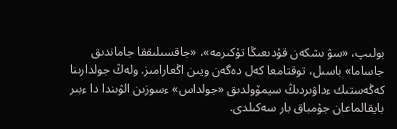بولىپ، «سۋ ىشكەن قۇدىعىڭا تۇكىرمە»، «جاقسىلىققا جاماندىق جاساما» باسىل، توقتامعا كەل دەگەن ويىن اڭعارامىز. ولەڭ جولدارىنا كەڭەستىك ءداۋىردىڭ سيمۆولدىق «جولداس» ءسوزىن الۋىندا دا ءبىر بايقالماعان جۇمباق بار سەكىلدى.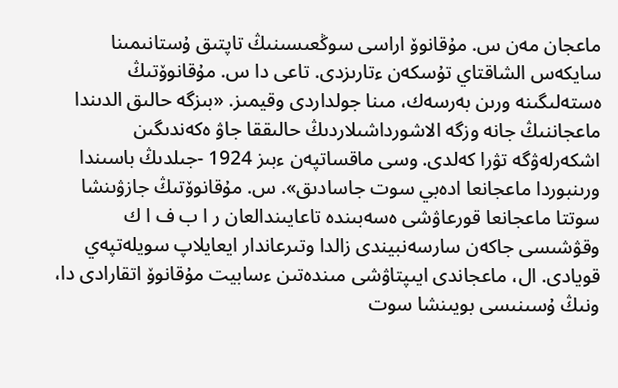ماعجان مەن س. مۇقانوۆ اراسى سوڭعىسىنىڭ تاپتىق ۇستانىمىنا سايكەس الشاقتاي تۇسكەن ءتارىزدى. تاعى دا س. مۇقانوۆتىڭ ەستەلىگىنە ورىن بەرسەك، مىنا جولداردى وقيمىز. «بىزگە حالىق الدىندا ماعجاننىڭ جانە وزگە الاشورداشىلاردىڭ حالىققا جاۋ ەكەندىگىن اشكەرلەۋگە تۋرا كەلدى. وسى ماقساتپەن ءبىز 1924 -جىلدىڭ باسىندا ورىنبوردا ماعجانعا ادەبي سوت جاسادىق». س. مۇقانوۆتىڭ جازۋىنشا سوتتا ماعجانعا قورعاۋشى ەسەبىندە تاعايىندالعان ر ا ب ف ا ك وقۋشىسى جاكەن سارسەنبيندى زالدا وتىرعاندار ايعايلاپ سويلەتپەي قويادى. ال، ماعجاندى ايىپتاۋشى مىندەتىن ءسابيت مۇقانوۆ اتقارادى دا، ونىڭ ۇسىنىسى بويىنشا سوت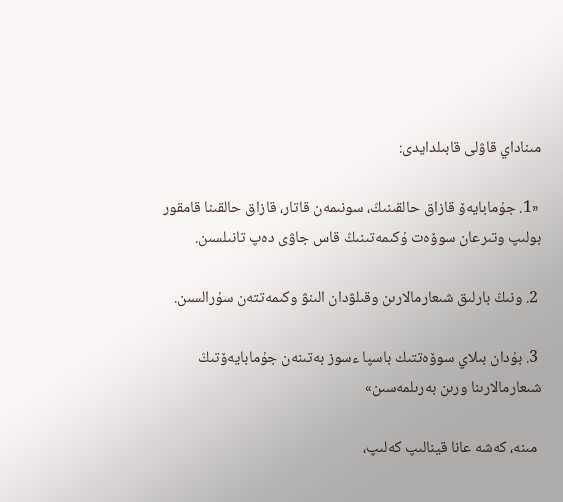مىناداي قاۋلى قابىلدايدى:

 «1. جۇمابايەۆ قازاق حالقىنىڭ، سونىمەن قاتار، قازاق حالقىنا قامقور بولىپ وتىرعان سوۆەت ۇكىمەتىنىڭ قاس جاۋى دەپ تانىلسىن.

 2. ونىڭ بارلىق شىعارمالارىن وقىلۋدان الىنۋ وكىمەتتەن سۇرالسىن.

 3. بۇدان بىلاي سوۆەتتىك باسپا ءسوز بەتىنەن جۇمابايەۆتىڭ شىعارمالارىنا ورىن بەرىلمەسىن»

 مىنە، كەشە عانا قينالىپ كەلىپ،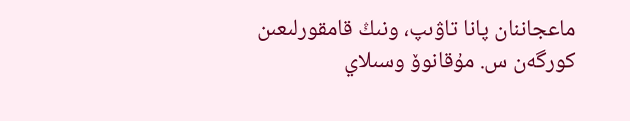ماعجاننان پانا تاۋىپ، ونىڭ قامقورلىعىن كورگەن س. مۇقانوۆ وسىلاي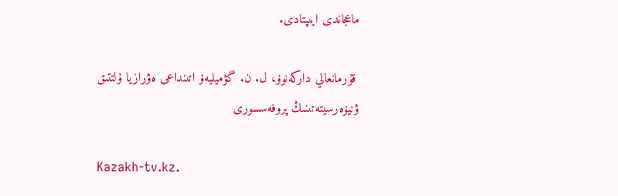ماعجاندى ايىپتادى.

 قۇرمانعالي داركەنوۆ، ل. ن. گۋميليەۆ اتىنداعى ەۋرازيا ۇلتتىق ۋنيۆەرسيتەتىنىڭ پروفەسسورى

Kazakh-tv.kz.